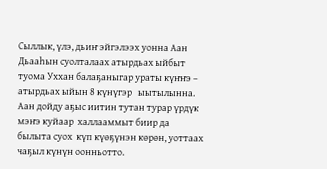Сыллык, үлэ, дьиҥ эйгэлээх уонна Аан Дьааһын суолталаах атырдьах ыйбыт туома Уххан балаҕаныгар ураты күҥҥэ – атырдьах ыйын 8 күнүгэр   ыытылынна. Аан дойду аҕыс иитин тутан турар үрдүк мэҥэ куйаар  халлааммыт биир да былыта суох  күп күөҕүнэн көрөн, уоттаах чаҕыл күнүн оонньотто.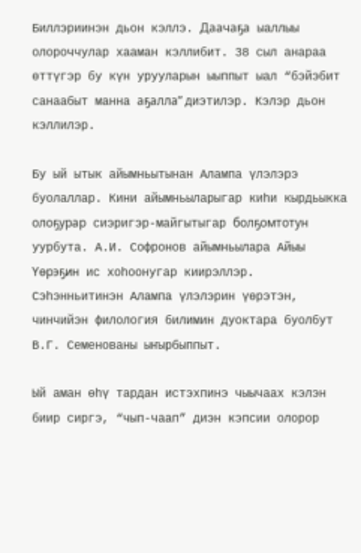Биллэриинэн дьон кэллэ. Даачаҕа ыаллыы олороччулар хааман кэллибит. 38 сыл анараа өттүгэр бу күн урууларын ыыппыт ыал “бэйэбит санаабыт манна аҕалла” диэтилэр. Кэлэр дьон кэллилэр.

Бу ый ытык айымньытынан Алампа үлэлэрэ буолаллар. Кини айымньыларыгар киһи кырдьыкка олоҕурар сиэригэр-майгытыгар болҕомтотун уурбута. А.И. Софронов айымньылара Айыы Үөрэҕин ис хоһоонугар киирэллэр. Сэһэнньитинэн Алампа үлэлэрин үөрэтэн, чинчийэн филология билимин дуоктара буолбут В.Г. Семенованы ыҥырбыппыт.

Ый аман өһү тардан истэхпинэ чыычаах кэлэн биир сиргэ, “чып-чаап” диэн кэпсии олорор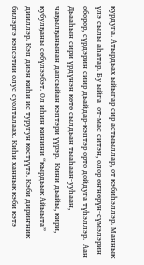курдуга. Атырдьах ыйыгар сир астыыллар, от кэбиһэллэр. Маннык  үлэ сылы аһатар. Бу ыйга  от-мас ситэн, олор өҥнөрүн-сүмэлэрин оборор, сүрдэрин сиир дьайдар-кэптэр орто дойдуга түһэллэр.  Аан Дьааһын сири үрдүнэн көтө сылдьан тыаһаан-ууһаан, чаҕылҕанынан дапсыйан кэптэри үүрэр.  Кини дьайы, кири, кубулҕаны сөбүлээбэт. Ол иһин кинини “кырдьык Айыыта” дииллэр. Кэп диэн киһи ис туругун көстүүтэ. Кэби дириҥник билэргэ кэпсэтии олус суолталаах. Киһи ханнык кэби кэтэ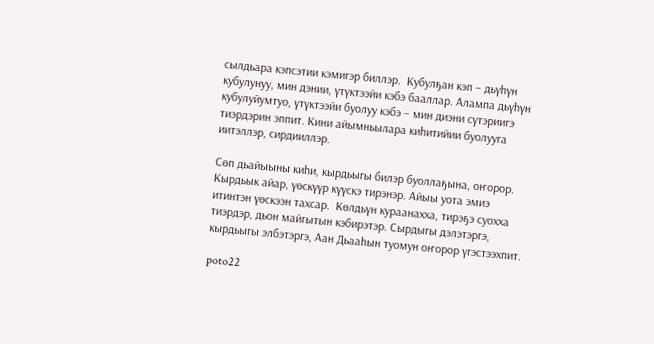сылдьара кэпсэтии кэмигэр биллэр.  Кубулҕан кэп – дьүһүн кубулунуу, мин дэнии, үтүктээйи кэбэ бааллар. Алампа дьүһүн кубулуйумтуо, үтүктээйи буолуу кэбэ – мин диэни сүтэриигэ  тиэрдэрин эппит. Кини айымньылара киһитийии буолууга иитэллэр, сирдииллэр.

Сөп дьайыыны киһи, кырдьыгы билэр буоллаҕына, оҥорор. Кырдьык айар, үөскүүр күүскэ тирэнэр. Айыы уота эмиэ итинтэн үөскээн тахсар.  Көлдьүн кураанахха, тирэҕэ суохха тиэрдэр, дьон майгытын кэбирэтэр. Сырдыгы дэлэтэргэ, кырдьыгы элбэтэргэ, Аан Дьааһын туомун оҥорор үгэстээхпит.

poto22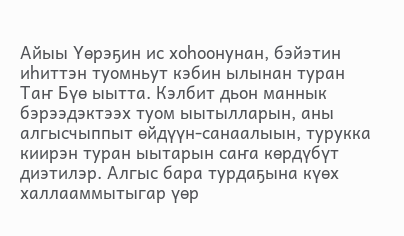Айыы Үөрэҕин ис хоһоонунан, бэйэтин иһиттэн туомньут кэбин ылынан туран  Таҥ Бүө ыытта. Кэлбит дьон маннык бэрээдэктээх туом ыытылларын, аны алгысчыппыт өйдүүн-санаалыын, турукка киирэн туран ыытарын саҥа көрдүбүт диэтилэр. Алгыс бара турдаҕына күөх халлааммытыгар үөр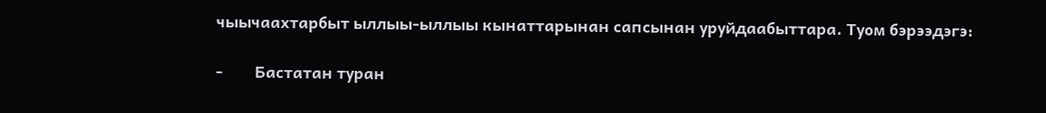чыычаахтарбыт ыллыы-ыллыы кынаттарынан сапсынан уруйдаабыттара. Туом бэрээдэгэ:

-        Бастатан туран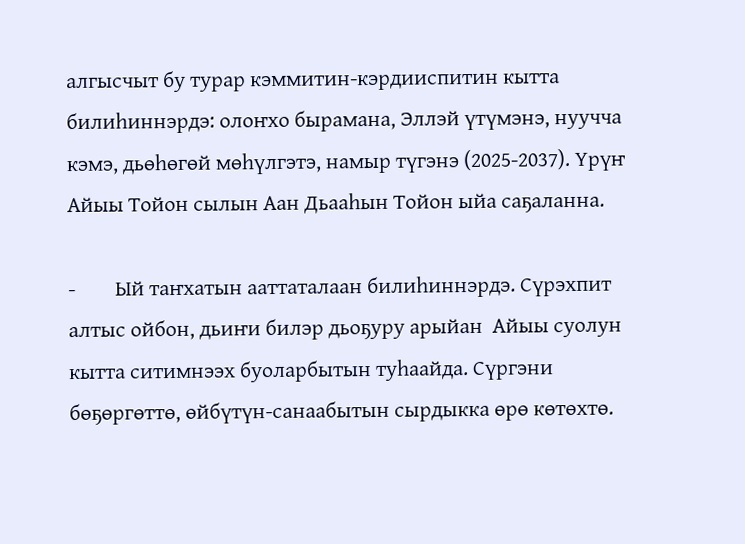алгысчыт бу турар кэммитин-кэрдииспитин кытта билиһиннэрдэ: олоҥхо бырамана, Эллэй үтүмэнэ, нуучча кэмэ, дьөһөгөй мөһүлгэтэ, намыр түгэнэ (2025-2037). Үрүҥ Айыы Тойон сылын Аан Дьааһын Тойон ыйа саҕаланна.

-        Ый таҥхатын ааттаталаан билиһиннэрдэ. Сүрэхпит алтыс ойбон, дьиҥи билэр дьоҕуру арыйан  Айыы суолун кытта ситимнээх буоларбытын туһаайда. Сүргэни бөҕөргөттө, өйбүтүн-санаабытын сырдыкка өрө көтөхтө.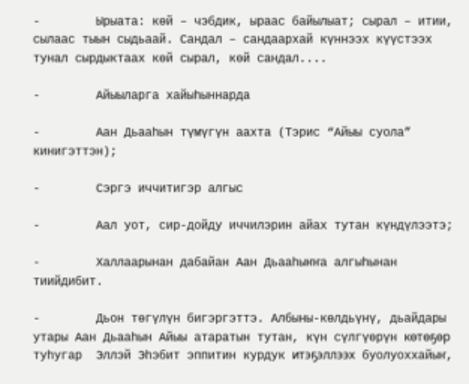-        Ырыата: көй – чэбдик, ыраас байылыат; сырал – итии, сылаас тыын сыдьаай. Сандал – сандаархай күннээх күүстээх тунал сырдыктаах көй сырал, көй сандал....

-        Айыыларга хайыһыннарда

-        Аан Дьааһын түмүгүн аахта (Тэрис “Айыы суола” кинигэттэн);

-        Сэргэ иччитигэр алгыс

-        Аал уот, сир-дойду иччилэрин айах тутан күндүлээтэ;

-        Халлаарынан дабайан Аан Дьааһыҥҥа алгыһынан тиийдибит.

-        Дьон төгүлүн бигэргэттэ. Албыны-көлдьүнү, дьайдары утары Аан Дьааһын Айыы атаратын тутан, күн сүлгүөрүн көтөҕөр  туһугар  Эллэй Эһэбит эппитин курдук итэҕэллээх буолуоххайыҥ,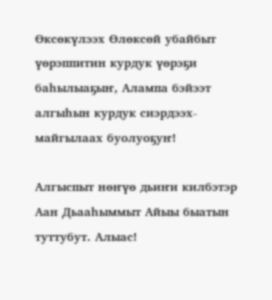Өксөкүлээх Өлөксөй убайбыт үөрэппитин курдук үөрэҕи баһылыаҕыҥ, Алампа бэйээт алгыһын курдук сиэрдээх-майгылаах буолуоҕуҥ!

Алгыспыт нөҥүө дьиҥи килбэтэр Аан Дьааһыммыт Айыы быатын туттубут. Алыас!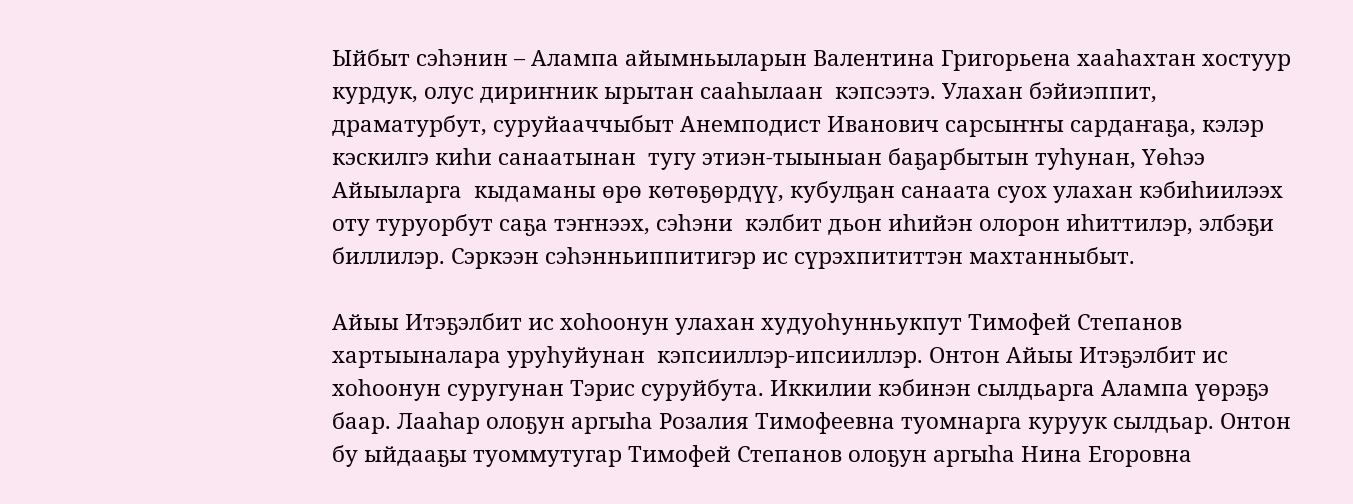Ыйбыт сэһэнин – Алампа айымньыларын Валентина Григорьена хааһахтан хостуур курдук, олус дириҥник ырытан сааһылаан  кэпсээтэ. Улахан бэйиэппит, драматурбут, суруйааччыбыт Анемподист Иванович сарсыҥҥы сардаҥаҕа, кэлэр кэскилгэ киһи санаатынан  тугу этиэн-тыыныан баҕарбытын туһунан, Үөһээ Айыыларга  кыдаманы өрө көтөҕөрдүү, кубулҕан санаата суох улахан кэбиһиилээх оту туруорбут саҕа тэҥнээх, сэһэни  кэлбит дьон иһийэн олорон иһиттилэр, элбэҕи биллилэр. Сэркээн сэһэнньиппитигэр ис сүрэхпититтэн махтанныбыт.

Айыы Итэҕэлбит ис хоһоонун улахан худуоһунньукпут Тимофей Степанов хартыыналара уруһуйунан  кэпсииллэр-ипсииллэр. Онтон Айыы Итэҕэлбит ис хоһоонун суругунан Тэрис суруйбута. Иккилии кэбинэн сылдьарга Алампа үөрэҕэ баар. Лааһар олоҕун аргыһа Розалия Тимофеевна туомнарга куруук сылдьар. Онтон бу ыйдааҕы туоммутугар Тимофей Степанов олоҕун аргыһа Нина Егоровна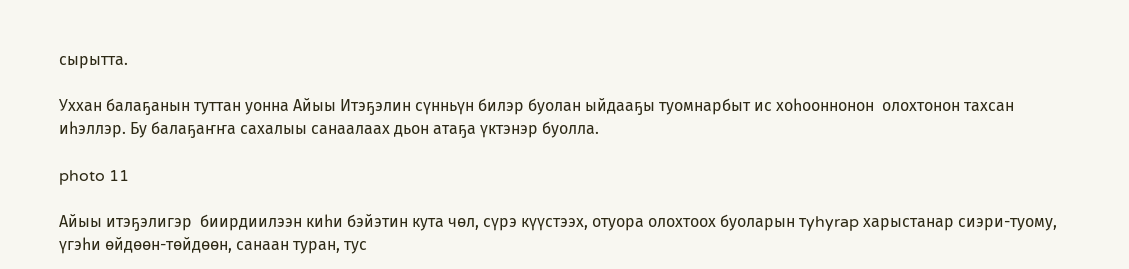сырытта.

Уххан балаҕанын туттан уонна Айыы Итэҕэлин сүнньүн билэр буолан ыйдааҕы туомнарбыт ис хоһооннонон  олохтонон тахсан иһэллэр. Бу балаҕаҥҥа сахалыы санаалаах дьон атаҕа үктэнэр буолла.

photo 11

Айыы итэҕэлигэр  биирдиилээн киһи бэйэтин кyтa чөл, сүрэ күүстээх, отуора олохтоох буоларын тyhyrap харыстанар сиэри-туому, үгэһи өйдөөн-төйдөөн, санаан туран, тус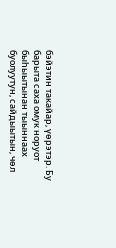бэйэтин такайар, үөрэтэр. Бy барыта саха омук норуот быһыытынан тыыннаах буолуутун, сайдыытын, чөл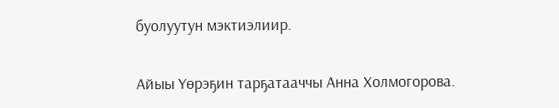буолуутун мэктиэлиир.

Айыы Үөрэҕин тарҕатааччы Анна Холмогорова.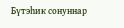Бүтэһик сонуннар